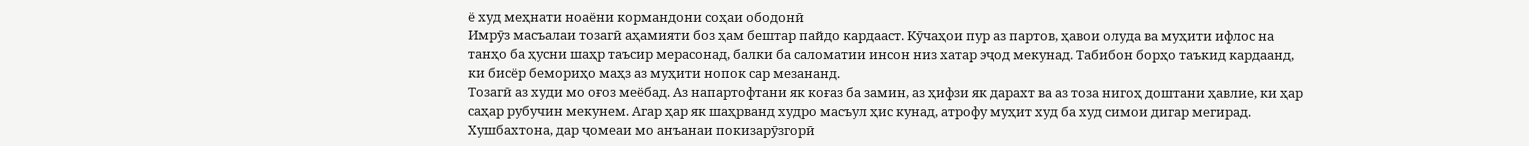ё худ меҳнати ноаёни кормандони соҳаи ободонӣ
Имрӯз масъалаи тозагӣ аҳамияти боз ҳам бештар пайдо кардааст. Кӯчаҳои пур аз партов, ҳавои олуда ва муҳити ифлос на танҳо ба ҳусни шаҳр таъсир мерасонад, балки ба саломатии инсон низ хатар эҷод мекунад. Табибон борҳо таъкид кардаанд, ки бисёр бемориҳо маҳз аз муҳити нопок сар мезананд.
Тозагӣ аз худи мо оғоз меёбад. Аз напартофтани як коғаз ба замин, аз ҳифзи як дарахт ва аз тоза нигоҳ доштани ҳавлие, ки ҳар саҳар рубучин мекунем. Агар ҳар як шаҳрванд худро масъул ҳис кунад, атрофу муҳит худ ба худ симои дигар мегирад.
Хушбахтона, дар ҷомеаи мо анъанаи покизарӯзгорӣ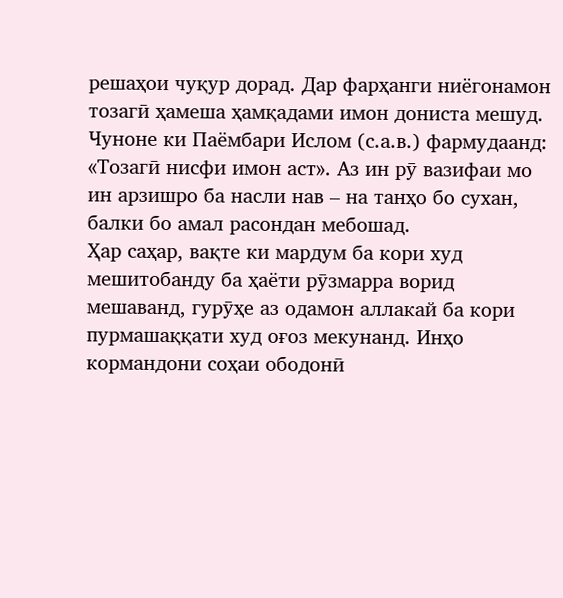решаҳои чуқур дорад. Дар фарҳанги ниёгонамон тозагӣ ҳамеша ҳамқадами имон дониста мешуд.
Чуноне ки Паёмбари Ислом (с.а.в.) фармудаанд: «Тозагӣ нисфи имон аст». Аз ин рӯ вазифаи мо ин арзишро ба насли нав – на танҳо бо сухан, балки бо амал расондан мебошад.
Ҳар саҳар, вақте ки мардум ба кори худ мешитобанду ба ҳаёти рӯзмарра ворид мешаванд, гурӯҳе аз одамон аллакай ба кори пурмашаққати худ оғоз мекунанд. Инҳо кормандони соҳаи ободонӣ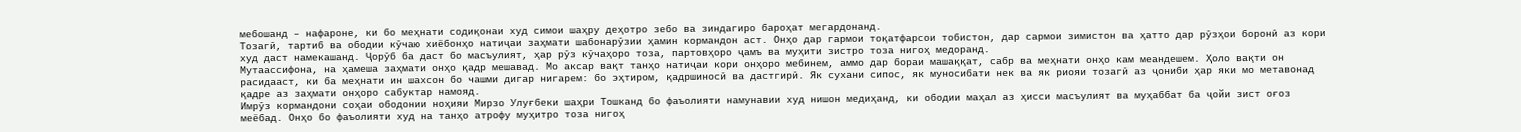мебошанд – нафароне, ки бо меҳнати содиқонаи худ симои шаҳру деҳотро зебо ва зиндагиро бароҳат мегардонанд.
Тозагӣ, тартиб ва ободии кӯчаю хиёбонҳо натиҷаи заҳмати шабонарӯзии ҳамин кормандон аст. Онҳо дар гармои тоқатфарсои тобистон, дар сармои зимистон ва ҳатто дар рӯзҳои боронӣ аз кори худ даст намекашанд. Ҷорӯб ба даст бо масъулият, ҳар рӯз кӯчаҳоро тоза, партовҳоро ҷамъ ва муҳити зистро тоза нигоҳ медоранд.
Мутаассифона, на ҳамеша заҳмати онҳо қадр мешавад. Мо аксар вақт танҳо натиҷаи кори онҳоро мебинем, аммо дар бораи машаққат, сабр ва меҳнати онҳо кам меандешем. Ҳоло вақти он расидааст, ки ба меҳнати ин шахсон бо чашми дигар нигарем: бо эҳтиром, қадршиносӣ ва дастгирӣ. Як сухани сипос, як муносибати нек ва як риояи тозагӣ аз ҷониби ҳар яки мо метавонад қадре аз заҳмати онҳоро сабуктар намояд.
Имрӯз кормандони соҳаи ободонии ноҳияи Мирзо Улуғбеки шаҳри Тошканд бо фаъолияти намунавии худ нишон медиҳанд, ки ободии маҳал аз ҳисси масъулият ва муҳаббат ба ҷойи зист оғоз меёбад. Онҳо бо фаъолияти худ на танҳо атрофу муҳитро тоза нигоҳ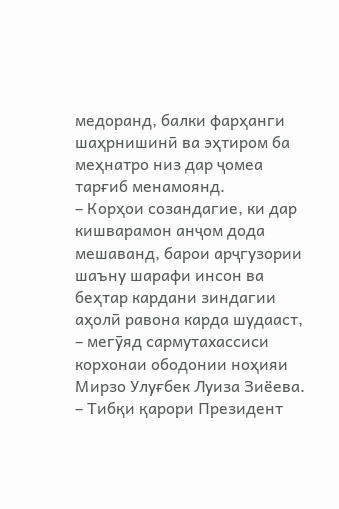медоранд, балки фарҳанги шаҳрнишинӣ ва эҳтиром ба меҳнатро низ дар ҷомеа тарғиб менамоянд.
– Корҳои созандагие, ки дар кишварамон анҷом дода мешаванд, барои арҷгузории шаъну шарафи инсон ва беҳтар кардани зиндагии аҳолӣ равона карда шудааст, – мегӯяд сармутахассиси корхонаи ободонии ноҳияи Мирзо Улуғбек Луиза Зиёева. – Тибқи қарори Президент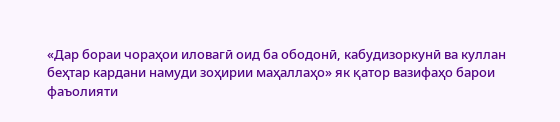«Дар бораи чораҳои иловагӣ оид ба ободонӣ, кабудизоркунӣ ва куллан беҳтар кардани намуди зоҳирии маҳаллаҳо» як қатор вазифаҳо барои фаъолияти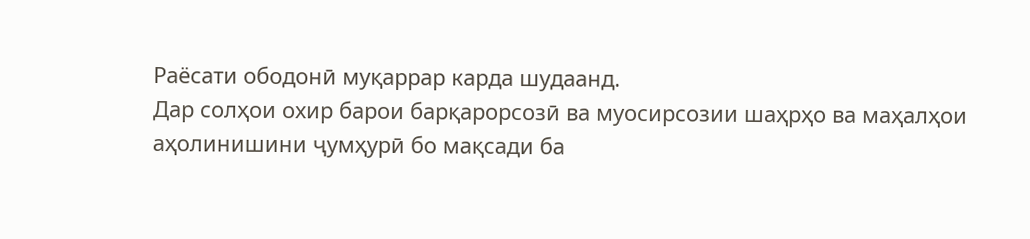Раёсати ободонӣ муқаррар карда шудаанд.
Дар солҳои охир барои барқарорсозӣ ва муосирсозии шаҳрҳо ва маҳалҳои аҳолинишини ҷумҳурӣ бо мақсади ба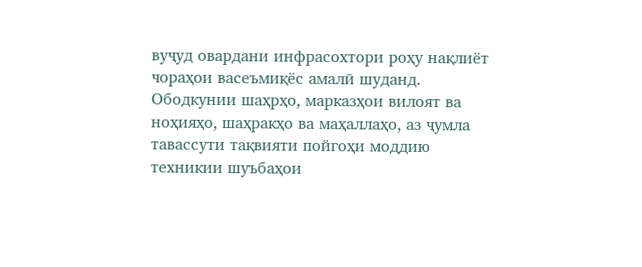вуҷуд овардани инфрасохтори роҳу нақлиёт чораҳои васеъмиқёс амалӣ шуданд. Ободкунии шаҳрҳо, марказҳои вилоят ва ноҳияҳо, шаҳракҳо ва маҳаллаҳо, аз ҷумла тавассути тақвияти пойгоҳи моддию техникии шуъбаҳои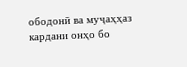ободонӣ ва муҷаҳҳаз кардани онҳо бо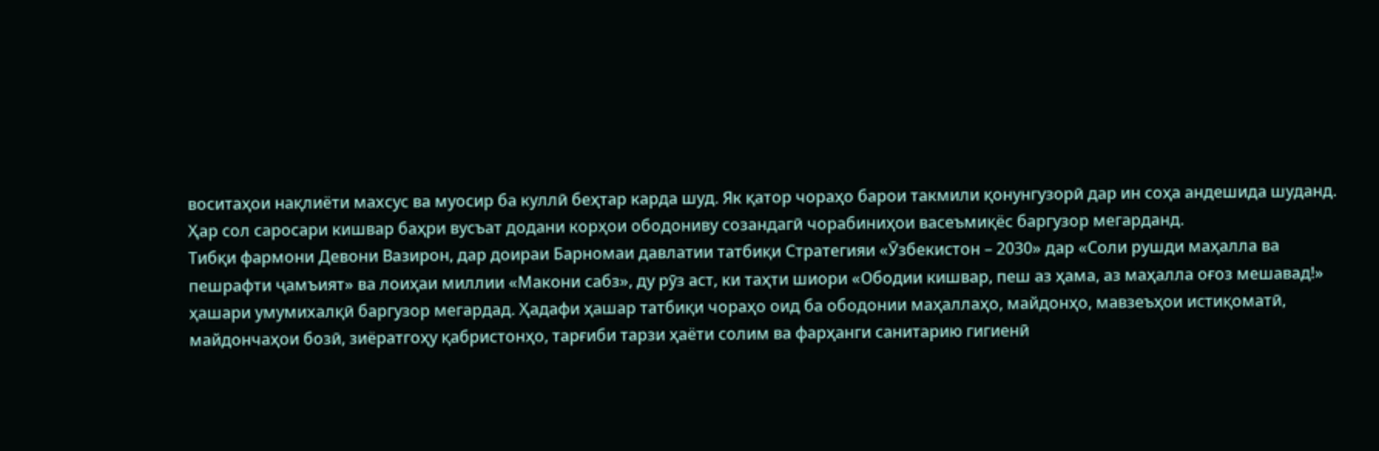воситаҳои нақлиёти махсус ва муосир ба куллӣ беҳтар карда шуд. Як қатор чораҳо барои такмили қонунгузорӣ дар ин соҳа андешида шуданд.
Ҳар сол саросари кишвар баҳри вусъат додани корҳои ободониву созандагӣ чорабиниҳои васеъмиқёс баргузор мегарданд.
Тибқи фармони Девони Вазирон, дар доираи Барномаи давлатии татбиқи Стратегияи «Ӯзбекистон – 2030» дар «Соли рушди маҳалла ва пешрафти ҷамъият» ва лоиҳаи миллии «Макони сабз», ду рӯз аст, ки таҳти шиори «Ободии кишвар, пеш аз ҳама, аз маҳалла оғоз мешавад!» ҳашари умумихалқӣ баргузор мегардад. Ҳадафи ҳашар татбиқи чораҳо оид ба ободонии маҳаллаҳо, майдонҳо, мавзеъҳои истиқоматӣ, майдончаҳои бозӣ, зиёратгоҳу қабристонҳо, тарғиби тарзи ҳаёти солим ва фарҳанги санитарию гигиенӣ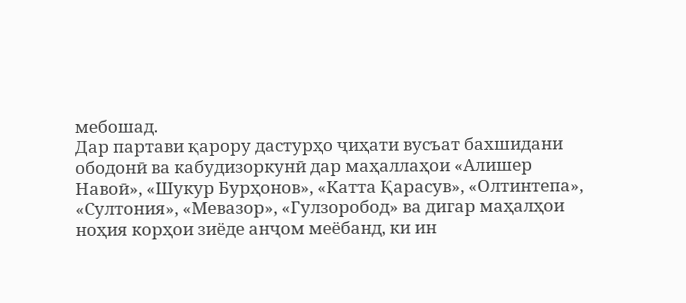мебошад.
Дар партави қарору дастурҳо ҷиҳати вусъат бахшидани ободонӣ ва кабудизоркунӣ дар маҳаллаҳои «Алишер Навоӣ», «Шукур Бурҳонов», «Катта Қарасув», «Олтинтепа», «Султония», «Мевазор», «Гулзоробод» ва дигар маҳалҳои ноҳия корҳои зиёде анҷом меёбанд, ки ин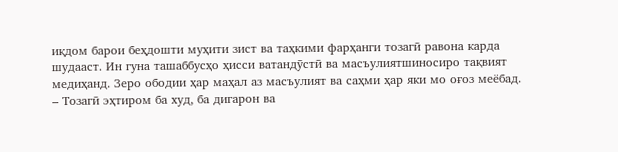иқдом барои беҳдошти муҳити зист ва таҳкими фарҳанги тозагӣ равона карда шудааст. Ин гуна ташаббусҳо ҳисси ватандӯстӣ ва масъулиятшиносиро тақвият медиҳанд. Зеро ободии ҳар маҳал аз масъулият ва саҳми ҳар яки мо оғоз меёбад.
– Тозагӣ эҳтиром ба худ, ба дигарон ва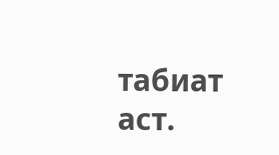табиат аст.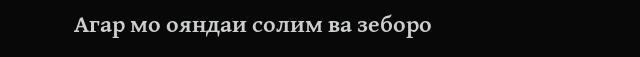Агар мо ояндаи солим ва зеборо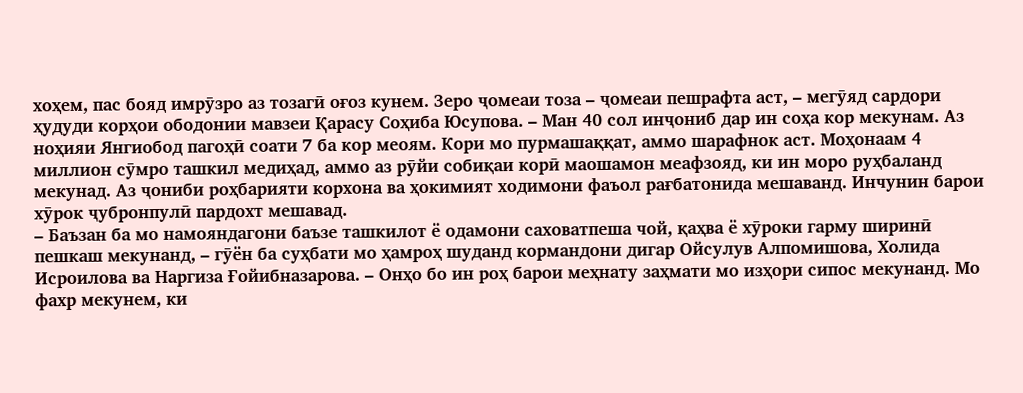хоҳем, пас бояд имрӯзро аз тозагӣ оғоз кунем. Зеро ҷомеаи тоза – ҷомеаи пешрафта аст, – мегӯяд сардори ҳудуди корҳои ободонии мавзеи Қарасу Соҳиба Юсупова. – Ман 40 сол инҷониб дар ин соҳа кор мекунам. Аз ноҳияи Янгиобод пагоҳӣ соати 7 ба кор меоям. Кори мо пурмашаққат, аммо шарафнок аст. Моҳонаам 4 миллион сӯмро ташкил медиҳад, аммо аз рӯйи собиқаи корӣ маошамон меафзояд, ки ин моро руҳбаланд мекунад. Аз ҷониби роҳбарияти корхона ва ҳокимият ходимони фаъол рағбатонида мешаванд. Инчунин барои хӯрок ҷубронпулӣ пардохт мешавад.
– Баъзан ба мо намояндагони баъзе ташкилот ё одамони саховатпеша чой, қаҳва ё хӯроки гарму ширинӣ пешкаш мекунанд, – гӯён ба суҳбати мо ҳамроҳ шуданд кормандони дигар Ойсулув Алпомишова, Холида Исроилова ва Наргиза Ғойибназарова. – Онҳо бо ин роҳ барои меҳнату заҳмати мо изҳори сипос мекунанд. Мо фахр мекунем, ки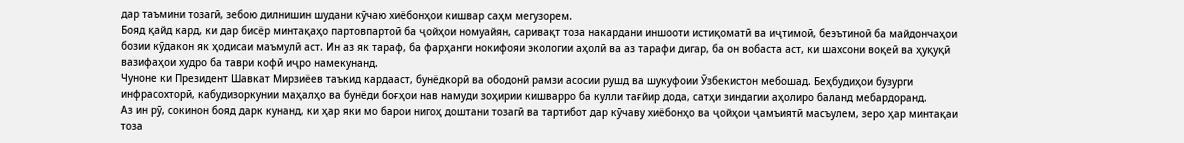дар таъмини тозагӣ, зебою дилнишин шудани кӯчаю хиёбонҳои кишвар саҳм мегузорем.
Бояд қайд кард, ки дар бисёр минтақаҳо партовпартоӣ ба ҷойҳои номуайян, саривақт тоза накардани иншооти истиқоматӣ ва иҷтимоӣ, беэътиноӣ ба майдончаҳои бозии кӯдакон як ҳодисаи маъмулӣ аст. Ин аз як тараф, ба фарҳанги нокифояи экологии аҳолӣ ва аз тарафи дигар, ба он вобаста аст, ки шахсони воқеӣ ва ҳуқуқӣ вазифаҳои худро ба таври кофӣ иҷро намекунанд.
Чуноне ки Президент Шавкат Мирзиёев таъкид кардааст, бунёдкорӣ ва ободонӣ рамзи асосии рушд ва шукуфоии Ӯзбекистон мебошад. Беҳбудиҳои бузурги инфрасохторӣ, кабудизоркунии маҳалҳо ва бунёди боғҳои нав намуди зоҳирии кишварро ба кулли тағйир дода, сатҳи зиндагии аҳолиро баланд мебардоранд.
Аз ин рӯ, сокинон бояд дарк кунанд, ки ҳар яки мо барои нигоҳ доштани тозагӣ ва тартибот дар кӯчаву хиёбонҳо ва ҷойҳои ҷамъиятӣ масъулем, зеро ҳар минтақаи тоза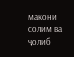макони солим ва ҷолиб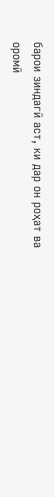барои зиндагӣ аст, ки дар он роҳат ва оромӣ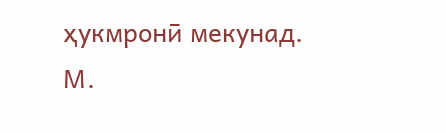ҳукмронӣ мекунад.
М.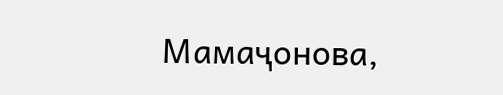Мамаҷонова,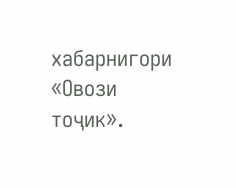хабарнигори «Овози тоҷик».